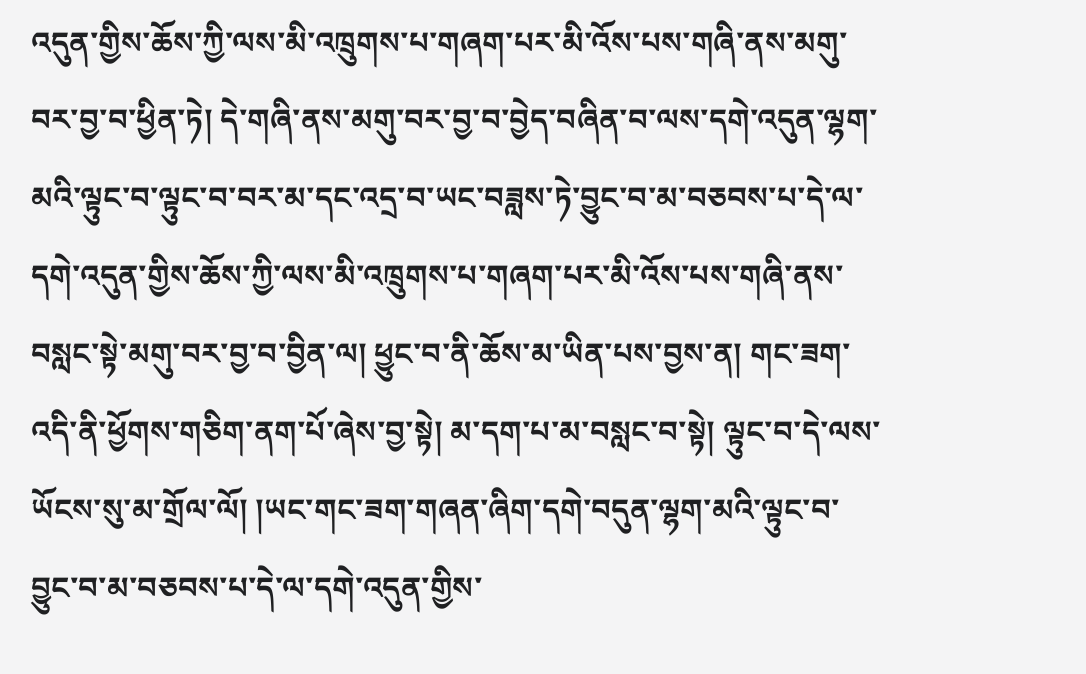འདུན་གྱིས་ཆོས་ཀྱི་ལས་མི་འཁྲུགས་པ་གཞག་པར་མི་འོས་པས་གཞི་ནས་མགུ་བར་བྱ་བ་ཕྱིན་ཏེ། དེ་གཞི་ནས་མགུ་བར་བྱ་བ་བྱེད་བཞིན་བ་ལས་དགེ་འདུན་ལྷག་མའི་ལྟུང་བ་ལྟུང་བ་བར་མ་དང་འདྲ་བ་ཡང་བཟླས་ཏེ་བྱུང་བ་མ་བཅབས་པ་དེ་ལ་དགེ་འདུན་གྱིས་ཆོས་ཀྱི་ལས་མི་འཁྲུགས་པ་གཞག་པར་མི་འོས་པས་གཞི་ནས་བསླང་སྟེ་མགུ་བར་བྱ་བ་བྱིན་ལ། ཕྱུང་བ་ནི་ཆོས་མ་ཡིན་པས་བྱས་ན། གང་ཟག་འདི་ནི་ཕྱོགས་གཅིག་ནག་པོ་ཞེས་བྱ་སྟེ། མ་དག་པ་མ་བསླང་བ་སྟེ། ལྟུང་བ་དེ་ལས་ཡོངས་སུ་མ་གྲོལ་ལོ། །ཡང་གང་ཟག་གཞན་ཞིག་དགེ་བདུན་ལྷག་མའི་ལྟུང་བ་བྱུང་བ་མ་བཅབས་པ་དེ་ལ་དགེ་འདུན་གྱིས་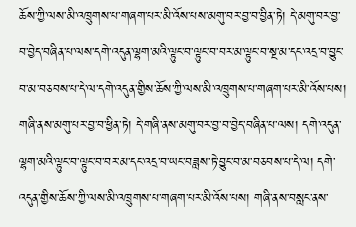ཆོས་ཀྱི་ལས་མི་འཁྲུགས་པ་གཞག་པར་མི་འོས་པས་མགུ་བར་བྱ་བ་བྱིན་ཏེ། དེ་མགུ་བར་བྱ་བ་བྱེད་བཞིན་པ་ལས་དགེ་འདུན་ལྷག་མའི་ལྟུང་བ་ལྟུང་བ་བར་མ་ལྟུང་བ་སྔ་མ་དང་འདྲ་བ་བྱུང་བ་མ་བཅབས་པ་དེ་ལ་དགེ་འདུན་གྱིས་ཆོས་ཀྱི་ལས་མི་འཁྲུགས་པ་གཞག་པར་མི་འོས་པས། གཞི་ནས་མགུ་པར་བྱ་བ་ཕྱིན་ཏེ། དེ་གཞི་ནས་མགུ་བར་བྱ་བ་བྱེད་བཞིན་པ་ལས། དགེ་འདུན་ལྷག་མའི་ལྟུང་བ་ལྟུང་བ་བར་མ་དང་འདྲ་བ་ཡང་བཟླས་ཏེ་བྱུང་བ་མ་བཅབས་པ་དེ་ལ། དགེ་འདུན་གྱིས་ཆོས་ཀྱི་ལས་མི་འཁྲུགས་པ་གཞག་པར་མི་འོས་པས། གཞི་ནས་བསླང་ནས་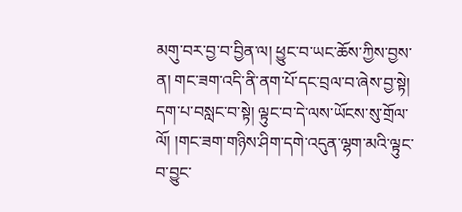མགུ་བར་བྱ་བ་བྱིན་ལ། ཕྱུང་བ་ཡང་ཆོས་ཀྱིས་བྱས་ན། གང་ཟག་འདི་ནི་ནག་པོ་དང་བྲལ་བ་ཞེས་བྱ་སྟེ། དག་པ་བསླང་བ་སྟེ། ལྟུང་བ་དེ་ལས་ཡོངས་སུ་གྲོལ་ལོ། །གང་ཟག་གཉིས་ཤིག་དགེ་འདུན་ལྷག་མའི་ལྟུང་བ་བྱུང་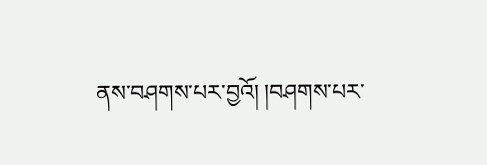ནས་བཤགས་པར་བྱའོ། །བཤགས་པར་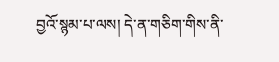བྱའོ་སྙམ་པ་ལས། དེ་ན་གཅིག་གིས་ནི་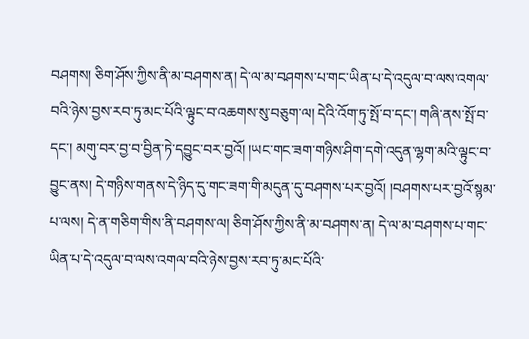བཤགས། ཅིག་ཤོས་ཀྱིས་ནི་མ་བཤགས་ན། དེ་ལ་མ་བཤགས་པ་གང་ཡིན་པ་དེ་འདུལ་བ་ལས་འགལ་བའི་ཉེས་བྱས་རབ་ཏུ་མང་པོའི་ལྟུང་བ་འཆགས་སུ་བཅུག་ལ། དེའི་འོག་ཏུ་སྤོ་བ་དང་། གཞི་ནས་སྤོ་བ་དང་། མགུ་བར་བྱ་བ་བྱིན་ཏེ་དབྱུང་བར་བྱའོ། །ཡང་གང་ཟག་གཉིས་ཤིག་དགེ་འདུན་ལྷག་མའི་ལྟུང་བ་བྱུང་ནས། དེ་གཉིས་གནས་དེ་ཉིད་དུ་གང་ཟག་གི་མདུན་དུ་བཤགས་པར་བྱའོ། །བཤགས་པར་བྱའོ་སྙམ་པ་ལས། དེ་ན་གཅིག་གིས་ནི་བཤགས་ལ། ཅིག་ཤོས་ཀྱིས་ནི་མ་བཤགས་ན། དེ་ལ་མ་བཤགས་པ་གང་ཡིན་པ་དེ་འདུལ་བ་ལས་འགལ་བའི་ཉེས་བྱས་རབ་ཏུ་མང་པོའི་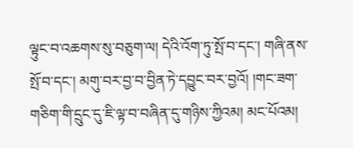ལྟུང་བ་འཆགས་སུ་བཅུག་ལ། དེའི་འོག་ཏུ་སྤོ་བ་དང་། གཞི་ནས་སྤོ་བ་དང་། མགུ་བར་བྱ་བ་བྱིན་ཏེ་དབྱུང་བར་བྱའོ། །གང་ཟག་གཅིག་གི་དྲུང་དུ་ཇི་ལྟ་བ་བཞིན་དུ་གཉིས་ཀྱིའམ། མང་པོའམ།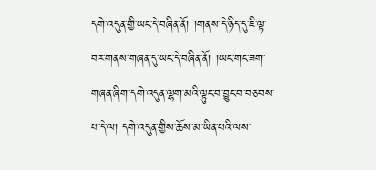དགེ་འདུན་གྱི་ཡང་དེ་བཞིན་ནོ། །གནས་དེ་ཉིད་དུ་ཇི་ལྟ་བར་གནས་གཞན་དུ་ཡང་དེ་བཞིན་ནོ། །ཡང་གང་ཟག་གཞན་ཞིག་དགེ་འདུན་ལྷག་མའི་ལྟུང་བ་བྱུང་བ་བཅབས་པ་དེ་ལ། དགེ་འདུན་གྱིས་ཆོས་མ་ཡིན་པའི་ལས་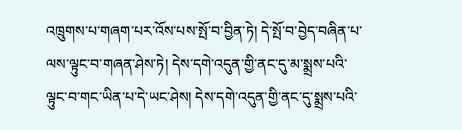འཁྲུགས་པ་གཞག་པར་འོས་པས་སྤོ་བ་བྱིན་ཏེ། དེ་སྤོ་བ་བྱེད་བཞིན་པ་ལས་ལྟུང་བ་གཞན་ཤེས་ཏེ། དེས་དགེ་འདུན་གྱི་ནང་དུ་མ་སྨྲས་པའི་ལྟུང་བ་གང་ཡིན་པ་དེ་ཡང་ཤེས། དེས་དགེ་འདུན་གྱི་ནང་དུ་སྨྲས་པའི་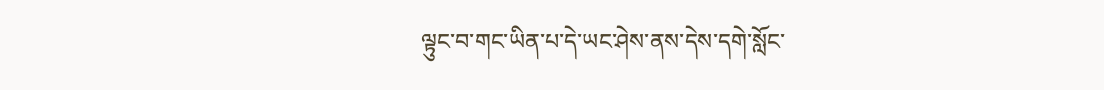ལྟུང་བ་གང་ཡིན་པ་དེ་ཡང་ཤེས་ནས་དེས་དགེ་སློང་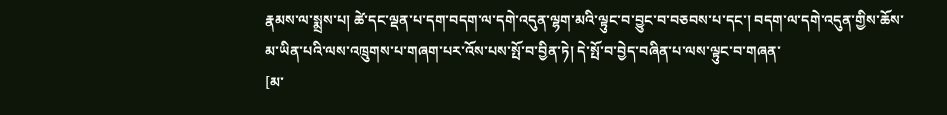རྣམས་ལ་སྨྲས་པ། ཚེ་དང་ལྡན་པ་དག་བདག་ལ་དགེ་འདུན་ལྷག་མའི་ལྟུང་བ་བྱུང་བ་བཅབས་པ་དང་། བདག་ལ་དགེ་འདུན་གྱིས་ཆོས་མ་ཡིན་པའི་ལས་འཁྲུགས་པ་གཞག་པར་འོས་པས་སྤོ་བ་བྱིན་ཏེ། དེ་སྤོ་བ་བྱེད་བཞིན་པ་ལས་ལྟུང་བ་གཞན་
[མ་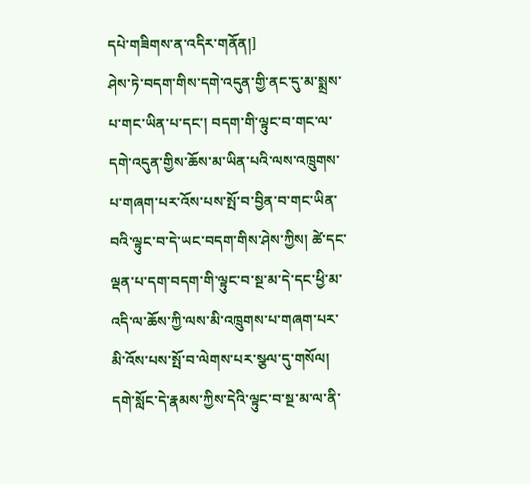དཔེ་གཟིགས་ན་འདིར་གནོན།]
ཤེས་ཏེ་བདག་གིས་དགེ་འདུན་གྱི་ནང་དུ་མ་སྨྲས་པ་གང་ཡིན་པ་དང་། བདག་གི་ལྟུང་བ་གང་ལ་དགེ་འདུན་གྱིས་ཆོས་མ་ཡིན་པའི་ལས་འཁྲུགས་པ་གཞག་པར་འོས་པས་སྤོ་བ་བྱིན་བ་གང་ཡིན་བའི་ལྟུང་བ་དེ་ཡང་བདག་གིས་ཤེས་ཀྱིས། ཚེ་དང་ལྡན་པ་དག་བདག་གི་ལྟུང་བ་སྔ་མ་དེ་དང་ཕྱི་མ་འདི་ལ་ཆོས་ཀྱི་ལས་མི་འཁྲུགས་པ་གཞག་པར་མི་འོས་པས་སྤོ་བ་ལེགས་པར་སྩལ་དུ་གསོལ། དགེ་སློང་དེ་རྣམས་ཀྱིས་དེའི་ལྟུང་བ་སྔ་མ་ལ་ནི་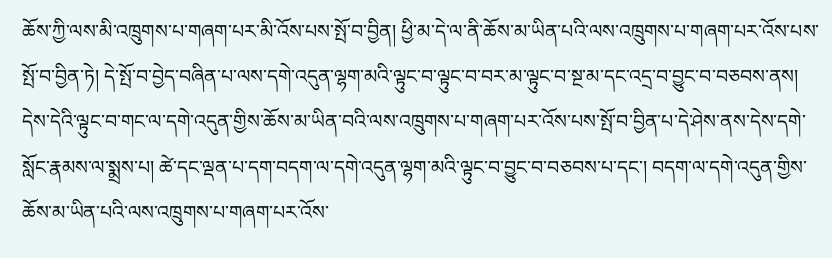ཆོས་ཀྱི་ལས་མི་འཁྲུགས་པ་གཞག་པར་མི་འོས་པས་སྤོ་བ་བྱིན། ཕྱི་མ་དེ་ལ་ནི་ཆོས་མ་ཡིན་པའི་ལས་འཁྲུགས་པ་གཞག་པར་འོས་པས་སྤོ་བ་བྱིན་ཏེ། དེ་སྤོ་བ་བྱེད་བཞིན་པ་ལས་དགེ་འདུན་ལྷག་མའི་ལྟུང་བ་ལྟུང་བ་བར་མ་ལྟུང་བ་སྔ་མ་དང་འདྲ་བ་བྱུང་བ་བཅབས་ནས། དེས་དེའི་ལྟུང་བ་གང་ལ་དགེ་འདུན་གྱིས་ཆོས་མ་ཡིན་བའི་ལས་འཁྲུགས་པ་གཞག་པར་འོས་པས་སྤོ་བ་བྱིན་པ་དེ་ཤེས་ནས་དེས་དགེ་སློང་རྣམས་ལ་སྨྲས་པ། ཚེ་དང་ལྡན་པ་དག་བདག་ལ་དགེ་འདུན་ལྷག་མའི་ལྟུང་བ་བྱུང་བ་བཅབས་པ་དང་། བདག་ལ་དགེ་འདུན་གྱིས་ཆོས་མ་ཡིན་པའི་ལས་འཁྲུགས་པ་གཞག་པར་འོས་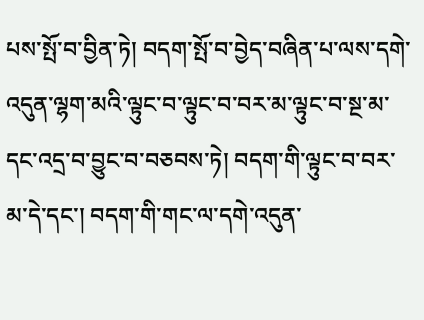པས་སྤོ་བ་བྱིན་ཏེ། བདག་སྤོ་བ་བྱེད་བཞིན་པ་ལས་དགེ་འདུན་ལྷག་མའི་ལྟུང་བ་ལྟུང་བ་བར་མ་ལྟུང་བ་སྔ་མ་དང་འདྲ་བ་བྱུང་བ་བཅབས་ཏེ། བདག་གི་ལྟུང་བ་བར་མ་དེ་དང་། བདག་གི་གང་ལ་དགེ་འདུན་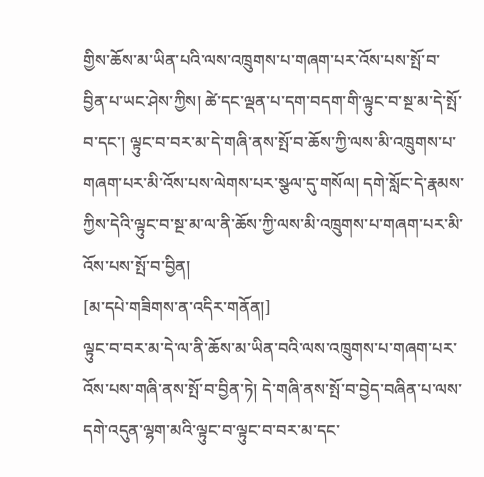གྱིས་ཆོས་མ་ཡིན་པའི་ལས་འཁྲུགས་པ་གཞག་པར་འོས་པས་སྤོ་བ་བྱིན་པ་ཡང་ཤེས་ཀྱིས། ཚེ་དང་ལྡན་པ་དག་བདག་གི་ལྟུང་བ་སྔ་མ་དེ་སྤོ་བ་དང་། ལྟུང་བ་བར་མ་དེ་གཞི་ནས་སྤོ་བ་ཆོས་ཀྱི་ལས་མི་འཁྲུགས་པ་གཞག་པར་མི་འོས་པས་ལེགས་པར་སྩལ་དུ་གསོལ། དགེ་སློང་དེ་རྣམས་ཀྱིས་དེའི་ལྟུང་བ་སྔ་མ་ལ་ནི་ཆོས་ཀྱི་ལས་མི་འཁྲུགས་པ་གཞག་པར་མི་འོས་པས་སྤོ་བ་བྱིན།
[མ་དཔེ་གཟིགས་ན་འདིར་གནོན།]
ལྟུང་བ་བར་མ་དེ་ལ་ནི་ཆོས་མ་ཡིན་བའི་ལས་འཁྲུགས་པ་གཞག་པར་འོས་པས་གཞི་ནས་སྤོ་བ་བྱིན་ཏེ། དེ་གཞི་ནས་སྤོ་བ་བྱེད་བཞིན་པ་ལས་དགེ་འདུན་ལྷག་མའི་ལྟུང་བ་ལྟུང་བ་བར་མ་དང་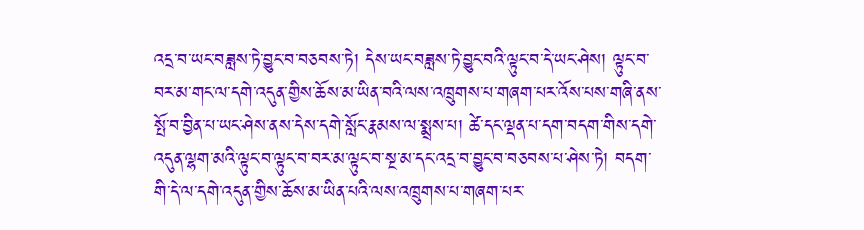འདྲ་བ་ཡང་བཟླས་ཏེ་བྱུང་བ་བཅབས་ཏེ། དེས་ཡང་བཟླས་ཏེ་བྱུང་བའི་ལྟུང་བ་དེ་ཡང་ཤེས། ལྟུང་བ་བར་མ་གང་ལ་དགེ་འདུན་གྱིས་ཆོས་མ་ཡིན་བའི་ལས་འཁྲུགས་པ་གཞག་པར་འོས་པས་གཞི་ནས་སྤོ་བ་བྱིན་པ་ཡང་ཤེས་ནས་དེས་དགེ་སློང་རྣམས་ལ་སྨྲས་པ། ཚེ་དང་ལྡན་པ་དག་བདག་གིས་དགེ་འདུན་ལྷག་མའི་ལྟུང་བ་ལྟུང་བ་བར་མ་ལྟུང་བ་སྔ་མ་དང་འདྲ་བ་བྱུང་བ་བཅབས་པ་ཤེས་ཏེ། བདག་གི་དེ་ལ་དགེ་འདུན་གྱིས་ཆོས་མ་ཡིན་པའི་ལས་འཁྲུགས་པ་གཞག་པར་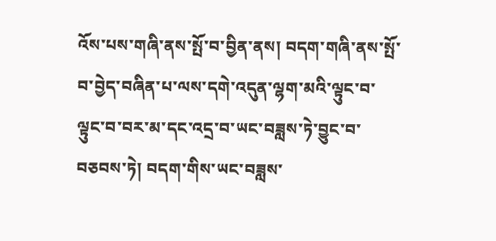འོས་པས་གཞི་ནས་སྤོ་བ་བྱིན་ནས། བདག་གཞི་ནས་སྤོ་བ་བྱེད་བཞིན་པ་ལས་དགེ་འདུན་ལྷག་མའི་ལྟུང་བ་ལྟུང་བ་བར་མ་དང་འདྲ་བ་ཡང་བཟླས་ཏེ་བྱུང་བ་བཅབས་ཏེ། བདག་གིས་ཡང་བཟླས་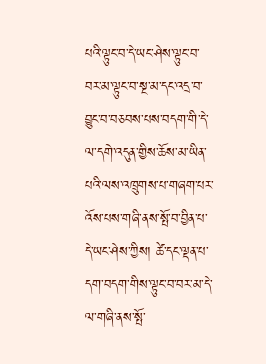པའི་ལྟུང་བ་དེ་ཡང་ཤེས་ལྟུང་བ་བར་མ་ལྟུང་བ་སྔ་མ་དང་འདྲ་བ་བྱུང་བ་བཅབས་པས་བདག་གི་དེ་ལ་དགེ་འདུན་གྱིས་ཆོས་མ་ཡིན་པའི་ལས་འཁྲུགས་པ་གཞག་པར་འོས་པས་གཞི་ནས་སྤོ་བ་བྱིན་པ་དེ་ཡང་ཤེས་ཀྱིས། ཚེ་དང་ལྡན་པ་དག་བདག་གིས་ལྟུང་བ་བར་མ་དེ་ལ་གཞི་ནས་སྤོ་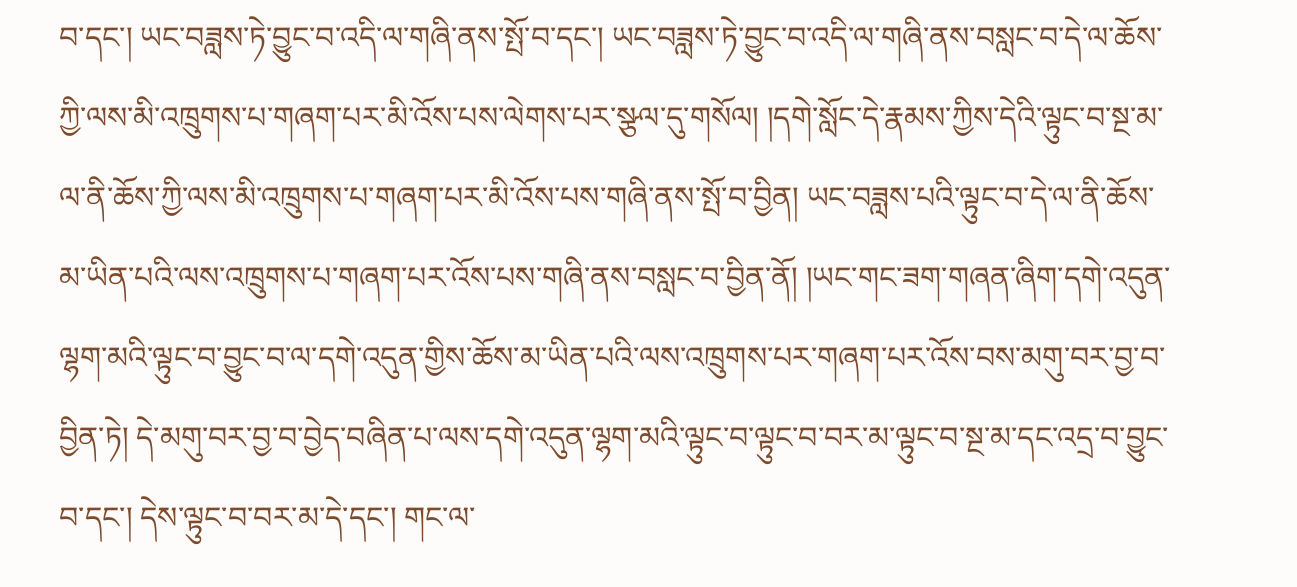བ་དང་། ཡང་བཟླས་ཏེ་བྱུང་བ་འདི་ལ་གཞི་ནས་སྤོ་བ་དང་། ཡང་བཟླས་ཏེ་བྱུང་བ་འདི་ལ་གཞི་ནས་བསླང་བ་དེ་ལ་ཆོས་ཀྱི་ལས་མི་འཁྲུགས་པ་གཞག་པར་མི་འོས་པས་ལེགས་པར་སྩལ་དུ་གསོལ། །དགེ་སློང་དེ་རྣམས་ཀྱིས་དེའི་ལྟུང་བ་སྔ་མ་ལ་ནི་ཆོས་ཀྱི་ལས་མི་འཁྲུགས་པ་གཞག་པར་མི་འོས་པས་གཞི་ནས་སྤོ་བ་བྱིན། ཡང་བཟླས་པའི་ལྟུང་བ་དེ་ལ་ནི་ཆོས་མ་ཡིན་པའི་ལས་འཁྲུགས་པ་གཞག་པར་འོས་པས་གཞི་ནས་བསླང་བ་བྱིན་ནོ། །ཡང་གང་ཟག་གཞན་ཞིག་དགེ་འདུན་ལྷག་མའི་ལྟུང་བ་བྱུང་བ་ལ་དགེ་འདུན་གྱིས་ཆོས་མ་ཡིན་པའི་ལས་འཁྲུགས་པར་གཞག་པར་འོས་བས་མགུ་བར་བྱ་བ་བྱིན་ཏེ། དེ་མགུ་བར་བྱ་བ་བྱེད་བཞིན་པ་ལས་དགེ་འདུན་ལྷག་མའི་ལྟུང་བ་ལྟུང་བ་བར་མ་ལྟུང་བ་སྔ་མ་དང་འདྲ་བ་བྱུང་བ་དང་། དེས་ལྟུང་བ་བར་མ་དེ་དང་། གང་ལ་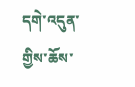དགེ་འདུན་གྱིས་ཆོས་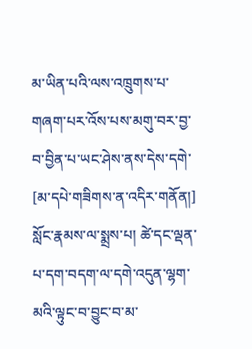མ་ཡིན་པའི་ལས་འཁྲུགས་པ་གཞག་པར་འོས་པས་མགུ་བར་བྱ་བ་བྱིན་པ་ཡང་ཤེས་ནས་དེས་དགེ་
[མ་དཔེ་གཟིགས་ན་འདིར་གནོན།]
སློང་རྣམས་ལ་སྨྲས་པ། ཚེ་དང་ལྡན་པ་དག་བདག་ལ་དགེ་འདུན་ལྷག་མའི་ལྟུང་བ་བྱུང་བ་མ་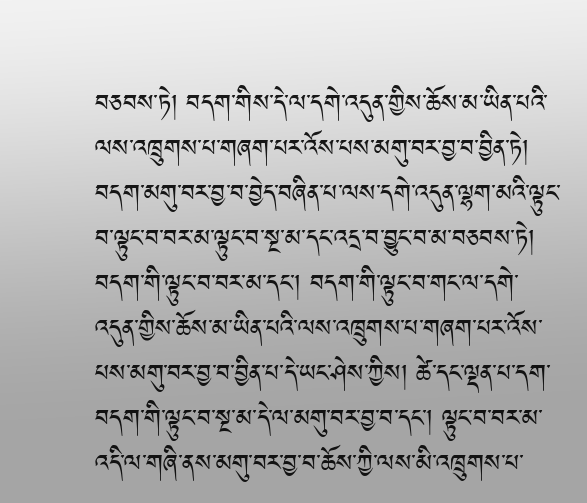བཅབས་ཏེ། བདག་གིས་དེ་ལ་དགེ་འདུན་གྱིས་ཆོས་མ་ཡིན་པའི་ལས་འཁྲུགས་པ་གཞག་པར་འོས་པས་མགུ་བར་བྱ་བ་བྱིན་ཏེ། བདག་མགུ་བར་བྱ་བ་བྱེད་བཞིན་པ་ལས་དགེ་འདུན་ལྷག་མའི་ལྟུང་བ་ལྟུང་བ་བར་མ་ལྟུང་བ་སྔ་མ་དང་འདྲ་བ་བྱུང་བ་མ་བཅབས་ཏེ། བདག་གི་ལྟུང་བ་བར་མ་དང་། བདག་གི་ལྟུང་བ་གང་ལ་དགེ་འདུན་གྱིས་ཆོས་མ་ཡིན་པའི་ལས་འཁྲུགས་པ་གཞག་པར་འོས་པས་མགུ་བར་བྱ་བ་བྱིན་པ་དེ་ཡང་ཤེས་ཀྱིས། ཚེ་དང་ལྡན་པ་དག་བདག་གི་ལྟུང་བ་སྔ་མ་དེ་ལ་མགུ་བར་བྱ་བ་དང་། ལྟུང་བ་བར་མ་འདི་ལ་གཞི་ནས་མགུ་བར་བྱ་བ་ཆོས་ཀྱི་ལས་མི་འཁྲུགས་པ་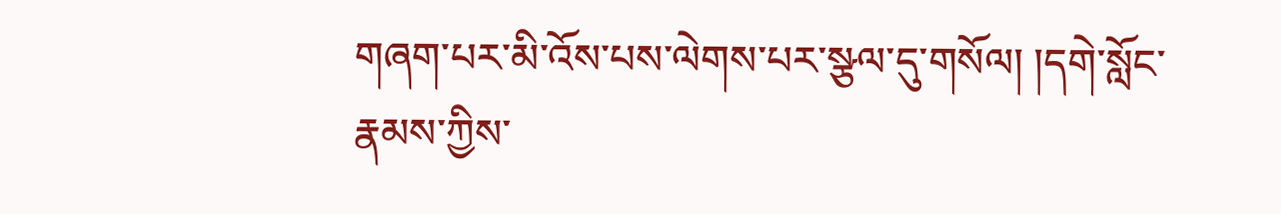གཞག་པར་མི་འོས་པས་ལེགས་པར་སྩལ་དུ་གསོལ། །དགེ་སློང་རྣམས་ཀྱིས་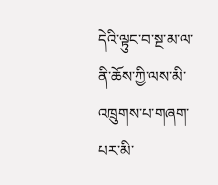དེའི་ལྟུང་བ་སྔ་མ་ལ་ནི་ཆོས་ཀྱི་ལས་མི་འཁྲུགས་པ་གཞག་པར་མི་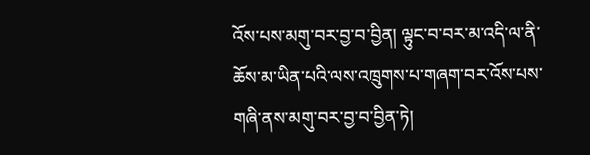འོས་པས་མགུ་བར་བྱ་བ་བྱིན། ལྟུང་བ་བར་མ་འདི་ལ་ནི་ཆོས་མ་ཡིན་པའི་ལས་འཁྲུགས་པ་གཞག་བར་འོས་པས་གཞི་ནས་མགུ་བར་བྱ་བ་བྱིན་ཏེ།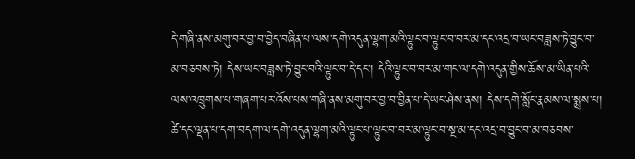དེ་གཞི་ནས་མགུ་བར་བྱ་བ་བྱེད་བཞིན་པ་ལས་དགེ་འདུན་ལྷག་མའི་ལྟུང་བ་ལྟུང་བ་བར་མ་དང་འདྲ་བ་ཡང་བཟླས་ཏེ་བྱུང་བ་མ་བཅབས་ཏེ། དེས་ཡང་བཟླས་ཏེ་བྱུང་བའི་ལྟུང་བ་དེ་དང་། དེའི་ལྟུང་བ་བར་མ་གང་ལ་དགེ་འདུན་གྱིས་ཆོས་མ་ཡིན་པའི་ལས་འཁྲུགས་པ་གཞག་པར་འོས་པས་གཞི་ནས་མགུ་བར་བྱ་བ་བྱིན་པ་དེ་ཡང་ཤེས་ནས། དེས་དགེ་སློང་རྣམས་ལ་སྨྲས་པ། ཚེ་དང་ལྡན་པ་དག་བདག་ལ་དགེ་འདུན་ལྷག་མའི་ལྟུང་པ་ལྟུང་བ་བར་མ་ལྟུང་བ་སྔ་མ་དང་འདྲ་བ་བྱུང་བ་མ་བཅབས་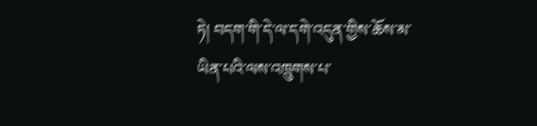ཏེ། བདག་གི་དེ་ལ་དགེ་འདུན་གྱིས་ཆོས་མ་ཡིན་པའི་ལས་འཁྲུགས་པ་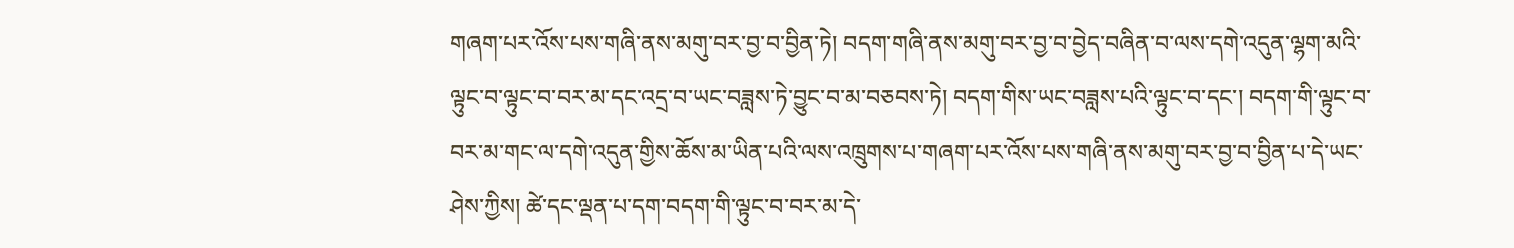གཞག་པར་འོས་པས་གཞི་ནས་མགུ་བར་བྱ་བ་བྱིན་ཏེ། བདག་གཞི་ནས་མགུ་བར་བྱ་བ་བྱེད་བཞིན་བ་ལས་དགེ་འདུན་ལྷག་མའི་ལྟུང་བ་ལྟུང་བ་བར་མ་དང་འདྲ་བ་ཡང་བཟླས་ཏེ་བྱུང་བ་མ་བཅབས་ཏེ། བདག་གིས་ཡང་བཟླས་པའི་ལྟུང་བ་དང་། བདག་གི་ལྟུང་བ་བར་མ་གང་ལ་དགེ་འདུན་གྱིས་ཆོས་མ་ཡིན་པའི་ལས་འཁྲུགས་པ་གཞག་པར་འོས་པས་གཞི་ནས་མགུ་བར་བྱ་བ་བྱིན་པ་དེ་ཡང་ཤེས་ཀྱིས། ཚེ་དང་ལྡན་པ་དག་བདག་གི་ལྟུང་བ་བར་མ་དེ་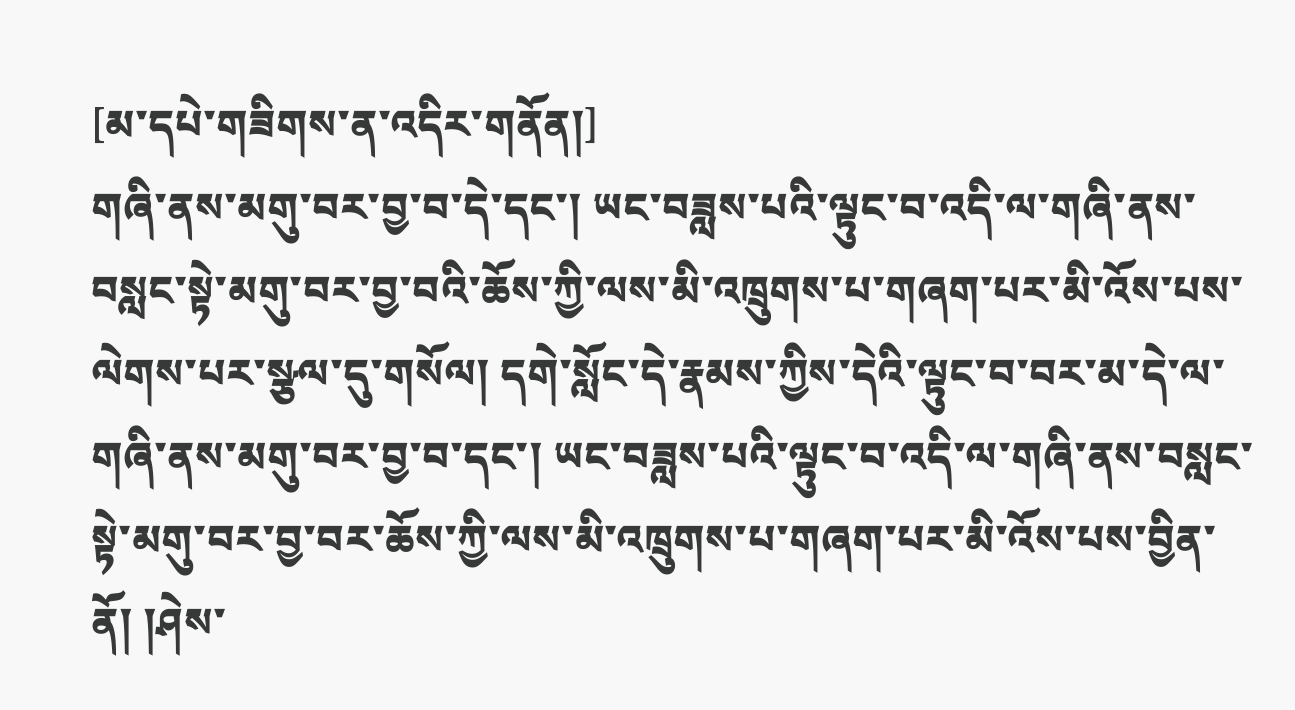[མ་དཔེ་གཟིགས་ན་འདིར་གནོན།]
གཞི་ནས་མགུ་བར་བྱ་བ་དེ་དང་། ཡང་བཟླས་པའི་ལྟུང་བ་འདི་ལ་གཞི་ནས་བསླང་སྟེ་མགུ་བར་བྱ་བའི་ཆོས་ཀྱི་ལས་མི་འཁྲུགས་པ་གཞག་པར་མི་འོས་པས་ལེགས་པར་སྩལ་དུ་གསོལ། དགེ་སློང་དེ་རྣམས་ཀྱིས་དེའི་ལྟུང་བ་བར་མ་དེ་ལ་གཞི་ནས་མགུ་བར་བྱ་བ་དང་། ཡང་བཟླས་པའི་ལྟུང་བ་འདི་ལ་གཞི་ནས་བསླང་སྟེ་མགུ་བར་བྱ་བར་ཆོས་ཀྱི་ལས་མི་འཁྲུགས་པ་གཞག་པར་མི་འོས་པས་བྱིན་ནོ། །ཤེས་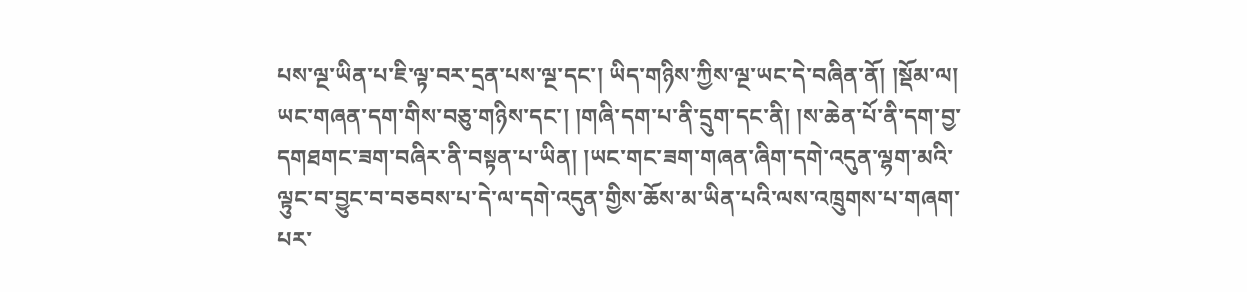པས་ལྔ་ཡིན་པ་ཇི་ལྟ་བར་དྲན་པས་ལྔ་དང་། ཡིད་གཉིས་ཀྱིས་ལྔ་ཡང་དེ་བཞིན་ནོ། །སྡོམ་ལ། ཡང་གཞན་དག་གིས་བཅུ་གཉིས་དང་། །གཞི་དག་པ་ནི་དྲུག་དང་ནི། །ས་ཆེན་པོ་ནི་དག་བྱ་དགཐགང་ཟག་བཞིར་ནི་བསྟན་པ་ཡིན། །ཡང་གང་ཟག་གཞན་ཞིག་དགེ་འདུན་ལྷག་མའི་ལྟུང་བ་བྱུང་བ་བཅབས་པ་དེ་ལ་དགེ་འདུན་གྱིས་ཆོས་མ་ཡིན་པའི་ལས་འཁྲུགས་པ་གཞག་པར་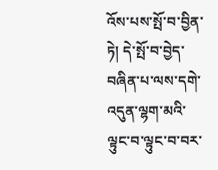འོས་པས་སྤོ་བ་བྱིན་ཏེ། དེ་སྤོ་བ་བྱེད་བཞིན་པ་ལས་དགེ་འདུན་ལྷག་མའི་ལྟུང་བ་ལྟུང་བ་བར་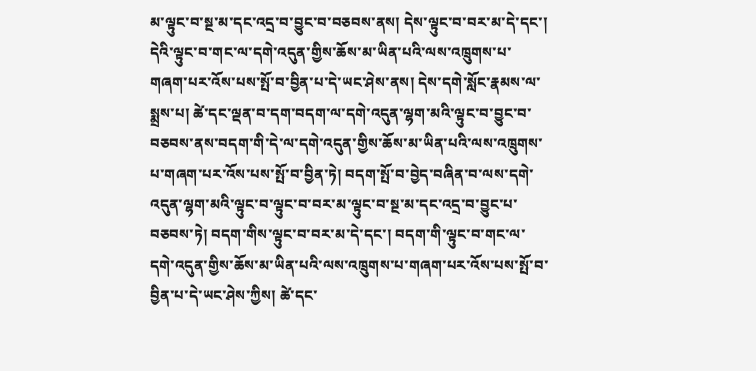མ་ལྟུང་བ་སྔ་མ་དང་འདྲ་བ་བྱུང་བ་བཅབས་ནས། དེས་ལྟུང་བ་བར་མ་དེ་དང་། དེའི་ལྟུང་བ་གང་ལ་དགེ་འདུན་གྱིས་ཆོས་མ་ཡིན་པའི་ལས་འཁྲུགས་པ་གཞག་པར་འོས་པས་སྤོ་བ་བྱིན་པ་དེ་ཡང་ཤེས་ནས། དེས་དགེ་སློང་རྣམས་ལ་སྨྲས་པ། ཚེ་དང་ལྡན་བ་དག་བདག་ལ་དགེ་འདུན་ལྷག་མའི་ལྟུང་བ་བྱུང་བ་བཅབས་ནས་བདག་གི་དེ་ལ་དགེ་འདུན་གྱིས་ཆོས་མ་ཡིན་པའི་ལས་འཁྲུགས་པ་གཞག་པར་འོས་པས་སྤོ་བ་བྱིན་ཏེ། བདག་སྤོ་བ་བྱེད་བཞིན་བ་ལས་དགེ་འདུན་ལྷག་མའི་ལྟུང་བ་ལྟུང་བ་བར་མ་ལྟུང་བ་སྔ་མ་དང་འདྲ་བ་བྱུང་པ་བཅབས་ཏེ། བདག་གིས་ལྟུང་བ་བར་མ་དེ་དང་། བདག་གི་ལྟུང་བ་གང་ལ་དགེ་འདུན་གྱིས་ཆོས་མ་ཡིན་པའི་ལས་འཁྲུགས་པ་གཞག་པར་འོས་པས་སྤོ་བ་བྱིན་པ་དེ་ཡང་ཤེས་ཀྱིས། ཚེ་དང་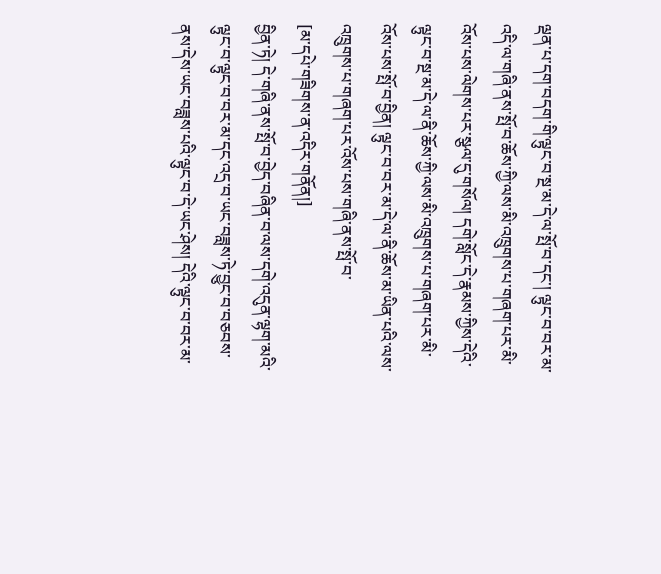ལྡན་པ་དག་བདག་གི་ལྟུང་བ་སྔ་མ་དེ་ལ་སྤོ་བ་དང་། ལྟུང་བ་བར་མ་འདི་ལ་གཞི་ནས་སྤོ་བ་ཆོས་ཀྱི་ལས་མི་འཁྲུགས་པ་གཞག་པར་མི་འོས་པས་ལེགས་པར་སྩལ་དུ་གསོལ། དགེ་སློང་དེ་རྣམས་ཀྱིས་དེའི་ལྟུང་བ་སྔ་མ་དེ་ལ་ནི་ཆོས་ཀྱི་ལས་མི་འཁྲུགས་པ་གཞག་པར་མི་འོས་པས་སྤོ་བ་བྱིན། ལྟུང་བ་བར་མ་དེ་ལ་ནི་ཆོས་མ་ཡིན་པའི་ལས་འཁྲུགས་པ་གཞག་པར་འོས་པས་གཞི་ནས་སྤོ་བ་
[མ་དཔེ་གཟིགས་ན་འདིར་གནོན།]
བྱིན་ཏེ། དེ་གཞི་ནས་སྤོ་བ་བྱེད་བཞིན་བ་ལས་དགེ་འདུན་ལྷག་མའི་ལྟུང་བ་ལྟུང་བ་བར་མ་དང་འདྲ་བ་ཡང་བཟླས་ཏེ་བྱུང་བ་བཅབས་ནས་དེས་ཡང་བཟླས་པའི་ལྟུང་བ་དེ་ཡང་ཤེས། དེའི་ལྟུང་བ་བར་མ་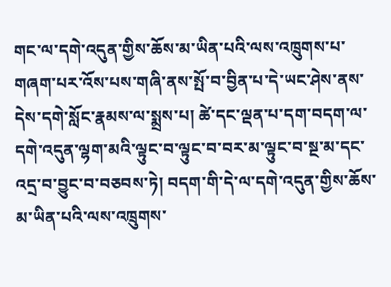གང་ལ་དགེ་འདུན་གྱིས་ཆོས་མ་ཡིན་པའི་ལས་འཁྲུགས་པ་གཞག་པར་འོས་པས་གཞི་ནས་སྤོ་བ་བྱིན་པ་དེ་ཡང་ཤེས་ནས་དེས་དགེ་སློང་རྣམས་ལ་སྨྲས་པ། ཚེ་དང་ལྡན་པ་དག་བདག་ལ་དགེ་འདུན་ལྷག་མའི་ལྟུང་བ་ལྟུང་བ་བར་མ་ལྟུང་བ་སྔ་མ་དང་འདྲ་བ་བྱུང་བ་བཅབས་ཏེ། བདག་གི་དེ་ལ་དགེ་འདུན་གྱིས་ཆོས་མ་ཡིན་པའི་ལས་འཁྲུགས་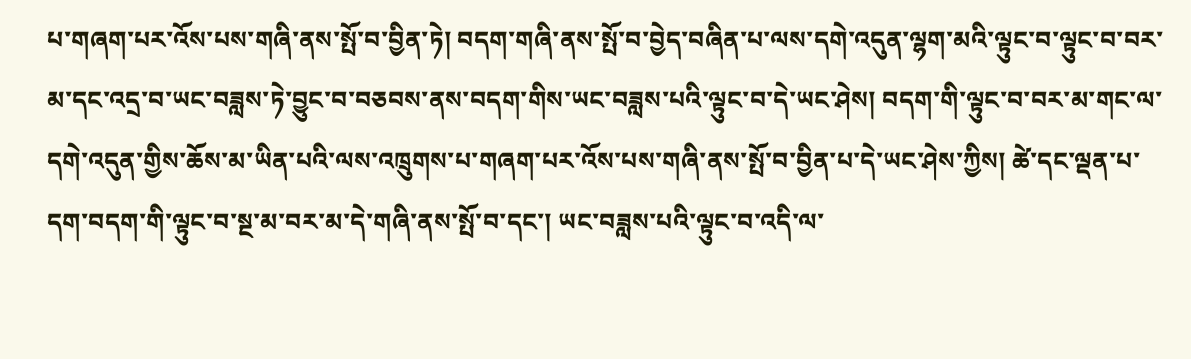པ་གཞག་པར་འོས་པས་གཞི་ནས་སྤོ་བ་བྱིན་ཏེ། བདག་གཞི་ནས་སྤོ་བ་བྱེད་བཞིན་པ་ལས་དགེ་འདུན་ལྷག་མའི་ལྟུང་བ་ལྟུང་བ་བར་མ་དང་འདྲ་བ་ཡང་བཟླས་ཏེ་བྱུང་བ་བཅབས་ནས་བདག་གིས་ཡང་བཟླས་པའི་ལྟུང་བ་དེ་ཡང་ཤེས། བདག་གི་ལྟུང་བ་བར་མ་གང་ལ་དགེ་འདུན་གྱིས་ཆོས་མ་ཡིན་པའི་ལས་འཁྲུགས་པ་གཞག་པར་འོས་པས་གཞི་ནས་སྤོ་བ་བྱིན་པ་དེ་ཡང་ཤེས་ཀྱིས། ཚེ་དང་ལྡན་པ་དག་བདག་གི་ལྟུང་བ་སྔ་མ་བར་མ་དེ་གཞི་ནས་སྤོ་བ་དང་། ཡང་བཟླས་པའི་ལྟུང་བ་འདི་ལ་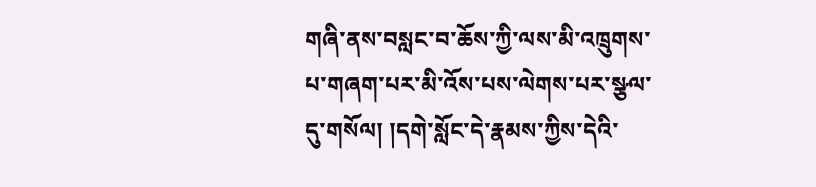གཞི་ནས་བསླང་བ་ཆོས་ཀྱི་ལས་མི་འཁྲུགས་པ་གཞག་པར་མི་འོས་པས་ལེགས་པར་སྩལ་དུ་གསོལ། །དགེ་སློང་དེ་རྣམས་ཀྱིས་དེའི་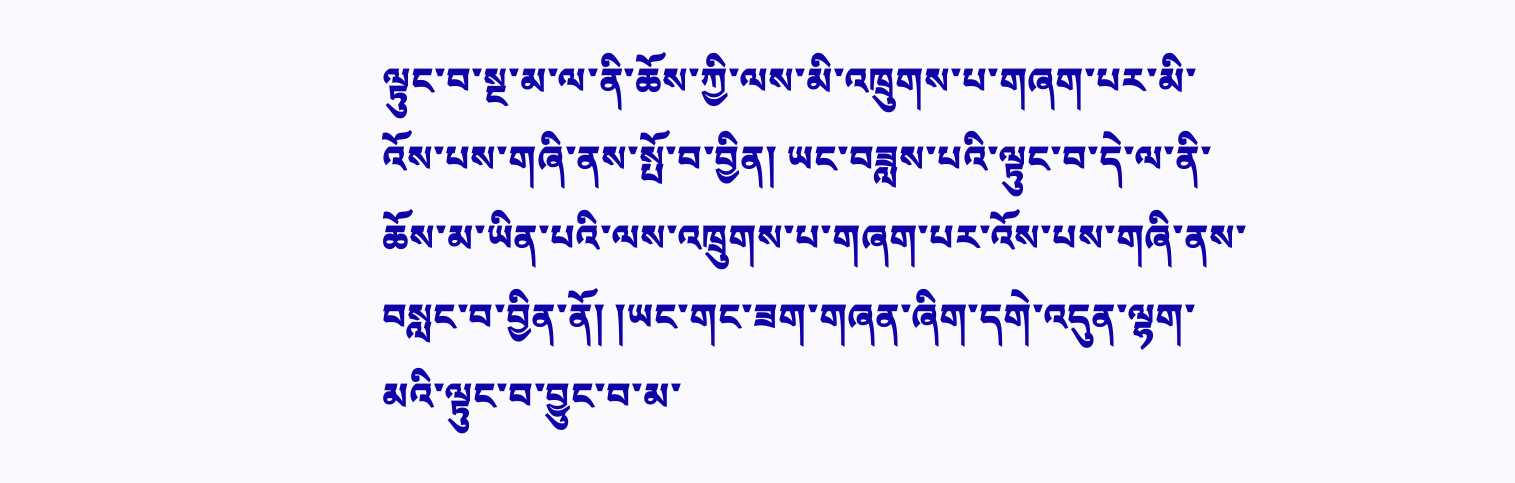ལྟུང་བ་སྔ་མ་ལ་ནི་ཆོས་ཀྱི་ལས་མི་འཁྲུགས་པ་གཞག་པར་མི་འོས་པས་གཞི་ནས་སྤོ་བ་བྱིན། ཡང་བཟླས་པའི་ལྟུང་བ་དེ་ལ་ནི་ཆོས་མ་ཡིན་པའི་ལས་འཁྲུགས་པ་གཞག་པར་འོས་པས་གཞི་ནས་བསླང་བ་བྱིན་ནོ། །ཡང་གང་ཟག་གཞན་ཞིག་དགེ་འདུན་ལྷག་མའི་ལྟུང་བ་བྱུང་བ་མ་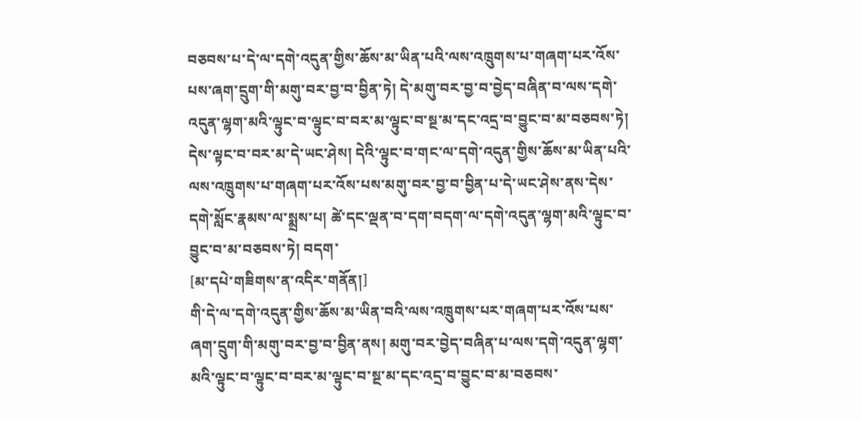བཅབས་པ་དེ་ལ་དགེ་འདུན་གྱིས་ཆོས་མ་ཡིན་པའི་ལས་འཁྲུགས་པ་གཞག་པར་འོས་པས་ཞག་དྲུག་གི་མགུ་བར་བྱ་བ་བྱིན་ཏེ། དེ་མགུ་བར་བྱ་བ་བྱེད་བཞིན་བ་ལས་དགེ་འདུན་ལྷག་མའི་ལྟུང་བ་ལྟུང་བ་བར་མ་ལྟུང་བ་སྔ་མ་དང་འདྲ་བ་བྱུང་བ་མ་བཅབས་ཏེ། དེས་ལྟང་བ་བར་མ་དེ་ཡང་ཤེས། དེའི་ལྟུང་བ་གང་ལ་དགེ་འདུན་གྱིས་ཆོས་མ་ཡིན་པའི་ལས་འཁྲུགས་པ་གཞག་པར་འོས་པས་མགུ་བར་བྱ་བ་བྱིན་པ་དེ་ཡང་ཤེས་ནས་དེས་དགེ་སློང་རྣམས་ལ་སྨྲས་པ། ཚེ་དང་ལྡན་བ་དག་བདག་ལ་དགེ་འདུན་ལྷག་མའི་ལྟུང་བ་བྱུང་བ་མ་བཅབས་ཏེ། བདག་
[མ་དཔེ་གཟིགས་ན་འདིར་གནོན།]
གི་དེ་ལ་དགེ་འདུན་གྱིས་ཆོས་མ་ཡིན་བའི་ལས་འཁྲུགས་པར་གཞག་པར་འོས་པས་ཞག་དྲུག་གི་མགུ་བར་བྱ་བ་བྱིན་ནས། མགུ་བར་བྱེད་བཞིན་པ་ལས་དགེ་འདུན་ལྷག་མའི་ལྟུང་བ་ལྟུང་བ་བར་མ་ལྟུང་བ་སྔ་མ་དང་འདྲ་བ་བྱུང་བ་མ་བཅབས་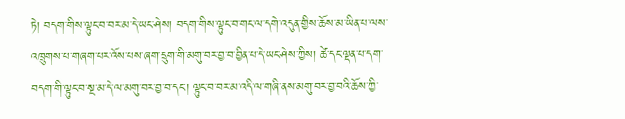ཏེ། བདག་གིས་ལྟུང་བ་བར་མ་དེ་ཡང་ཤེས། བདག་གིས་ལྟུང་བ་གང་ལ་དགེ་འདུན་གྱིས་ཆོས་མ་ཡིན་པ་ལས་འཁྲུགས་པ་གཞག་པར་འོས་པས་ཞག་དྲུག་གི་མགུ་བར་བྱ་བ་བྱིན་པ་དེ་ཡང་ཤེས་ཀྱིས། ཚེ་དང་ལྡན་པ་དག་བདག་གི་ལྟུང་བ་སྔ་མ་དེ་ལ་མགུ་བར་བྱ་བ་དང་། ལྟུང་བ་བར་མ་འདི་ལ་གཞི་ནས་མགུ་བར་བྱ་བའི་ཆོས་ཀྱི་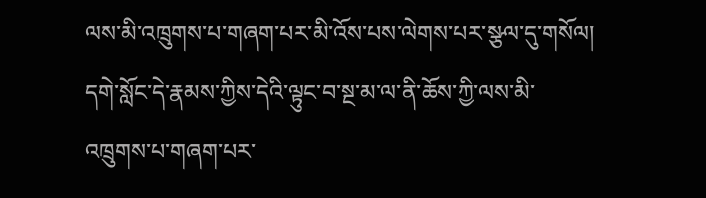ལས་མི་འཁྲུགས་པ་གཞག་པར་མི་འོས་པས་ལེགས་པར་སྩལ་དུ་གསོལ། དགེ་སློང་དེ་རྣམས་ཀྱིས་དེའི་ལྟུང་བ་སྔ་མ་ལ་ནི་ཆོས་ཀྱི་ལས་མི་འཁྲུགས་པ་གཞག་པར་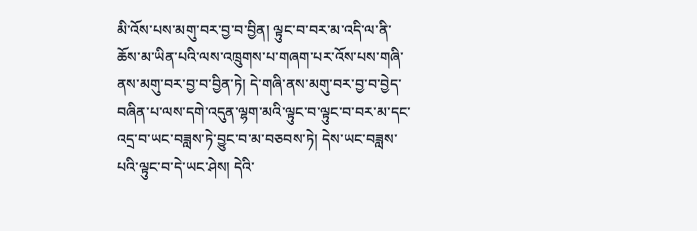མི་འོས་པས་མགུ་བར་བྱ་བ་བྱིན། ལྟུང་བ་བར་མ་འདི་ལ་ནི་ཆོས་མ་ཡིན་པའི་ལས་འཁྲུགས་པ་གཞག་པར་འོས་པས་གཞི་ནས་མགུ་བར་བྱ་བ་བྱིན་ཏེ། དེ་གཞི་ནས་མགུ་བར་བྱ་བ་བྱེད་བཞིན་པ་ལས་དགེ་འདུན་ལྷག་མའི་ལྟུང་བ་ལྟུང་བ་བར་མ་དང་འདྲ་བ་ཡང་བཟླས་ཏེ་བྱུང་བ་མ་བཅབས་ཏེ། དེས་ཡང་བཟླས་པའི་ལྟུང་བ་དེ་ཡང་ཤེས། དེའི་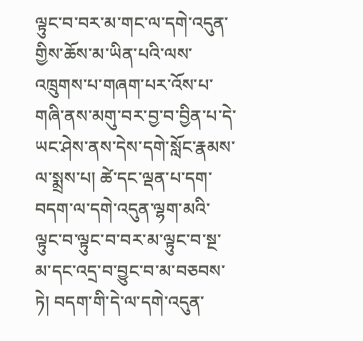ལྟུང་བ་བར་མ་གང་ལ་དགེ་འདུན་གྱིས་ཆོས་མ་ཡིན་པའི་ལས་འཁྲུགས་པ་གཞག་པར་འོས་པ་གཞི་ནས་མགུ་བར་བྱ་བ་བྱིན་པ་དེ་ཡང་ཤེས་ནས་དེས་དགེ་སློང་རྣམས་ལ་སྨྲས་པ། ཚེ་དང་ལྡན་པ་དག་བདག་ལ་དགེ་འདུན་ལྷག་མའི་ལྟུང་བ་ལྟུང་བ་བར་མ་ལྟུང་བ་སྔ་མ་དང་འདྲ་བ་བྱུང་བ་མ་བཅབས་ཏེ། བདག་གི་དེ་ལ་དགེ་འདུན་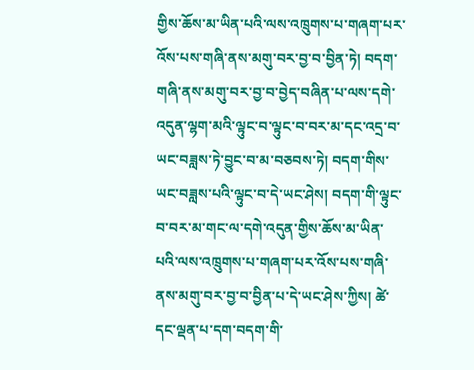གྱིས་ཆོས་མ་ཡིན་པའི་ལས་འཁྲུགས་པ་གཞག་པར་འོས་པས་གཞི་ནས་མགུ་བར་བྱ་བ་བྱིན་ཏེ། བདག་གཞི་ནས་མགུ་བར་བྱ་བ་བྱེད་བཞིན་པ་ལས་དགེ་འདུན་ལྷག་མའི་ལྟུང་བ་ལྟུང་བ་བར་མ་དང་འདྲ་བ་ཡང་བཟླས་ཏེ་བྱུང་བ་མ་བཅབས་ཏེ། བདག་གིས་ཡང་བཟླས་པའི་ལྟུང་བ་དེ་ཡང་ཤེས། བདག་གི་ལྟུང་བ་བར་མ་གང་ལ་དགེ་འདུན་གྱིས་ཆོས་མ་ཡིན་པའི་ལས་འཁྲུགས་པ་གཞག་པར་འོས་པས་གཞི་ནས་མགུ་བར་བྱ་བ་བྱིན་པ་དེ་ཡང་ཤེས་ཀྱིས། ཚེ་དང་ལྡན་པ་དག་བདག་གི་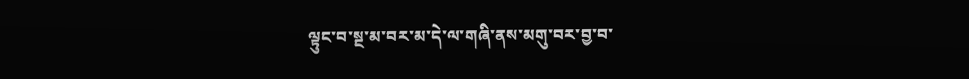ལྟུང་བ་སྔ་མ་བར་མ་དེ་ལ་གཞི་ནས་མགུ་བར་བྱ་བ་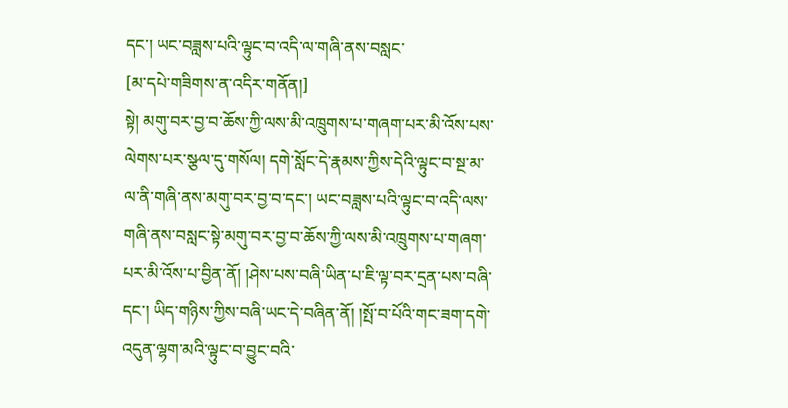དང་། ཡང་བཟླས་པའི་ལྟུང་བ་འདི་ལ་གཞི་ནས་བསླང་
[མ་དཔེ་གཟིགས་ན་འདིར་གནོན།]
སྟེ། མགུ་བར་བྱ་བ་ཆོས་ཀྱི་ལས་མི་འཁྲུགས་པ་གཞག་པར་མི་འོས་པས་ལེགས་པར་སྩལ་དུ་གསོལ། དགེ་སློང་དེ་རྣམས་ཀྱིས་དེའི་ལྟུང་བ་སྔ་མ་ལ་ནི་གཞི་ནས་མགུ་བར་བྱ་བ་དང་། ཡང་བཟླས་པའི་ལྟུང་བ་འདི་ལས་གཞི་ནས་བསླང་སྟེ་མགུ་བར་བྱ་བ་ཆོས་ཀྱི་ལས་མི་འཁྲུགས་པ་གཞག་པར་མི་འོས་པ་བྱིན་ནོ། །ཤེས་པས་བཞི་ཡིན་པ་ཇི་ལྟ་བར་དྲན་པས་བཞི་དང་། ཡིད་གཉིས་ཀྱིས་བཞི་ཡང་དེ་བཞིན་ནོ། །སྤོ་བ་པོའི་གང་ཟག་དགེ་འདུན་ལྷག་མའི་ལྟུང་བ་བྱུང་བའི་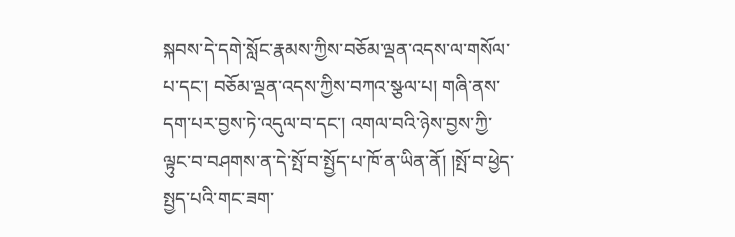སྐབས་དེ་དགེ་སློང་རྣམས་ཀྱིས་བཅོམ་ལྡན་འདས་ལ་གསོལ་པ་དང་། བཅོམ་ལྡན་འདས་ཀྱིས་བཀའ་སྩལ་པ། གཞི་ནས་དག་པར་བྱས་ཏེ་འདུལ་བ་དང་། འགལ་བའི་ཉེས་བྱས་ཀྱི་ལྟུང་བ་བཤགས་ན་དེ་སྤོ་བ་སྤྱོད་པ་ཁོ་ན་ཡིན་ནོ། །སྤོ་བ་ཕྱེད་སྤྱད་པའི་གང་ཟག་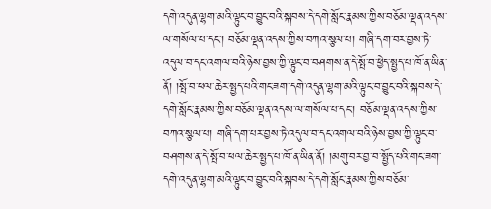དགེ་འདུན་ལྷག་མའི་ལྟུང་བ་བྱུང་བའི་སྐབས་དེ་དགེ་སློང་རྣམས་ཀྱིས་བཅོམ་ལྡན་འདས་ལ་གསོལ་པ་དང་། བཅོམ་ལྡན་འདས་ཀྱིས་བཀའ་སྩལ་པ། གཞི་དག་བར་བྱས་ཏེ་འདུལ་བ་དང་འགལ་བའི་ཉེས་བྱས་ཀྱི་ལྟུང་བ་བཤགས་ན་དེ་སྤོ་བ་ཕྱེད་སྤྱད་པ་ཁོ་ན་ཡིན་ནོ། །སྤོ་བ་ཕལ་ཆེར་སྤྱད་པའི་གང་ཟག་དགེ་འདུན་ལྷག་མའི་ལྟུང་བ་བྱུང་བའི་སྐབས་དེ་དགེ་སློང་རྣམས་ཀྱིས་བཅོམ་ལྡན་འདས་ལ་གསོལ་པ་དང་། བཅོམ་ལྡན་འདས་ཀྱིས་བཀའ་སྩལ་པ། གཞི་དག་པར་བྱས་ཏེ་འདུལ་བ་དང་འགལ་བའི་ཉེས་བྱས་ཀྱི་ལྟུང་བ་བཤགས་ན་དེ་སྤོ་བ་ཕལ་ཆེར་སྤྱད་པ་ཁོ་ན་ཡིན་ནོ། །མགུ་བར་བྱ་བ་སྤྱོད་པའི་གང་ཟག་དགེ་འདུན་ལྷག་མའི་ལྟུང་བ་བྱུང་བའི་སྐབས་དེ་དགེ་སློང་རྣམས་ཀྱིས་བཅོམ་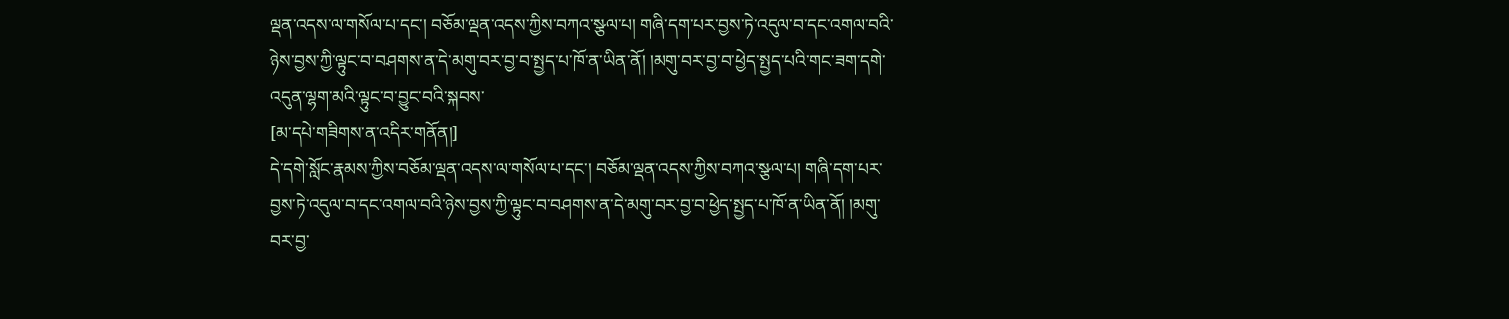ལྡན་འདས་ལ་གསོལ་པ་དང་། བཅོམ་ལྡན་འདས་ཀྱིས་བཀའ་སྩལ་པ། གཞི་དག་པར་བྱས་ཏེ་འདུལ་བ་དང་འགལ་བའི་ཉེས་བྱས་ཀྱི་ལྟུང་བ་བཤགས་ན་དེ་མགུ་བར་བྱ་བ་སྤྱད་པ་ཁོ་ན་ཡིན་ནོ། །མགུ་བར་བྱ་བ་ཕྱེད་སྤྱད་པའི་གང་ཟག་དགེ་འདུན་ལྷག་མའི་ལྟུང་བ་བྱུང་བའི་སྐབས་
[མ་དཔེ་གཟིགས་ན་འདིར་གནོན།]
དེ་དགེ་སློང་རྣམས་ཀྱིས་བཅོམ་ལྡན་འདས་ལ་གསོལ་པ་དང་། བཅོམ་ལྡན་འདས་ཀྱིས་བཀའ་སྩལ་པ། གཞི་དག་པར་བྱས་ཏེ་འདུལ་བ་དང་འགལ་བའི་ཉེས་བྱས་ཀྱི་ལྟུང་བ་བཤགས་ན་དེ་མགུ་བར་བྱ་བ་ཕྱེད་སྤྱད་པ་ཁོ་ན་ཡིན་ནོ། །མགུ་བར་བྱ་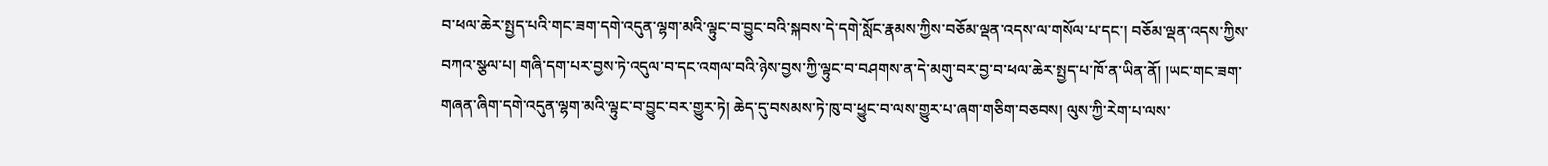བ་ཕལ་ཆེར་སྤྱད་པའི་གང་ཟག་དགེ་འདུན་ལྷག་མའི་ལྟུང་བ་བྱུང་བའི་སྐབས་དེ་དགེ་སློང་རྣམས་ཀྱིས་བཅོམ་ལྡན་འདས་ལ་གསོལ་པ་དང་། བཅོམ་ལྡན་འདས་ཀྱིས་བཀའ་སྩལ་པ། གཞི་དག་པར་བྱས་ཏེ་འདུལ་བ་དང་འགལ་བའི་ཉེས་བྱས་ཀྱི་ལྟུང་བ་བཤགས་ན་དེ་མགུ་བར་བྱ་བ་ཕལ་ཆེར་སྤྱད་པ་ཁོ་ན་ཡིན་ནོ། །ཡང་གང་ཟག་གཞན་ཞིག་དགེ་འདུན་ལྷག་མའི་ལྟུང་བ་བྱུང་བར་གྱུར་ཏེ། ཆེད་དུ་བསམས་ཏེ་ཁུ་བ་ཕྱུང་བ་ལས་གྱུར་པ་ཞག་གཅིག་བཅབས། ལུས་ཀྱི་རེག་པ་ལས་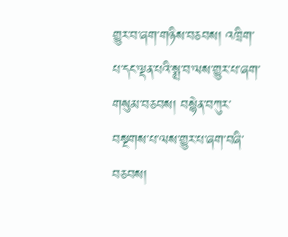གྱུར་བ་ཞག་གཉིས་བཅབས། འཁྲིག་པ་དང་ལྡན་པའི་སྨྲ་བ་ལས་གྱུར་པ་ཞག་གསུམ་བཅབས། བསྙེན་བཀུར་བསྔགས་པ་ལས་གྱུར་པ་ཞག་བཞི་བཅབས།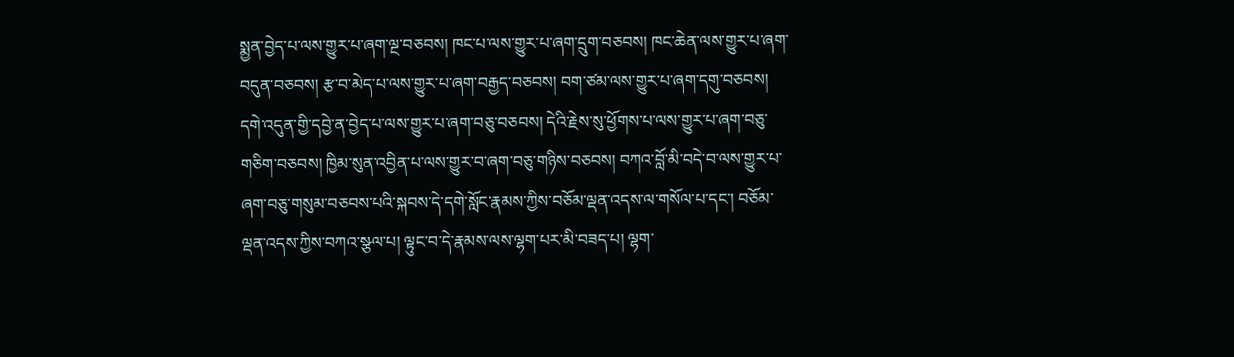སྨྱན་བྱེད་པ་ལས་གྱུར་པ་ཞག་ལྔ་བཅབས། ཁང་པ་ལས་གྱུར་པ་ཞག་དྲུག་བཅབས། ཁང་ཆེན་ལས་གྱུར་པ་ཞག་བདུན་བཅབས། རྩ་བ་མེད་པ་ལས་གྱུར་པ་ཞག་བརྒྱད་བཅབས། བག་ཙམ་ལས་གྱུར་པ་ཞག་དགུ་བཅབས། དགེ་འདུན་གྱི་དབྱེ་ན་བྱེད་པ་ལས་གྱུར་པ་ཞག་བཅུ་བཅབས། དེའི་རྗེས་སུ་ཕྱོགས་པ་ལས་གྱུར་པ་ཞག་བཅུ་གཅིག་བཅབས། ཁྱིམ་སུན་འབྱིན་པ་ལས་གྱུར་བ་ཞག་བཅུ་གཉིས་བཅབས། བཀའ་བློ་མི་བདེ་བ་ལས་གྱུར་པ་ཞག་བཅུ་གསུམ་བཅབས་པའི་སྐབས་དེ་དགེ་སློང་རྣམས་ཀྱིས་བཅོམ་ལྡན་འདས་ལ་གསོལ་པ་དང་། བཅོམ་ལྡན་འདས་ཀྱིས་བཀའ་སྩལ་པ། ལྟུང་བ་དེ་རྣམས་ལས་ལྷག་པར་མི་བཟད་པ། ལྷག་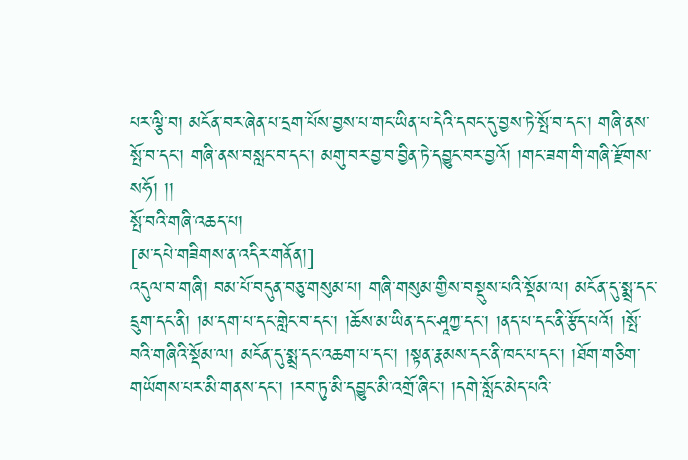པར་ལྕི་བ། མངོན་བར་ཞེན་པ་དྲག་པོས་བྱས་པ་གང་ཡིན་པ་དེའི་དབང་དུ་བྱས་ཏེ་སྤོ་བ་དང་། གཞི་ནས་སྤོ་བ་དང་། གཞི་ནས་བསླང་བ་དང་། མགུ་བར་བྱ་བ་བྱིན་ཏེ་དབྱུང་བར་བྱའོ། །གང་ཟག་གི་གཞི་རྫོགས་སཧོ། །།
སྤོ་བའི་གཞི་འཆད་པ།
[མ་དཔེ་གཟིགས་ན་འདིར་གནོན།]
འདུལ་བ་གཞི། བམ་པོ་བདུན་བཅུ་གསུམ་པ། གཞི་གསུམ་གྱིས་བསྡུས་པའི་སྡོམ་ལ། མངོན་དུ་སྨྲ་དང་དྲུག་དང་ནི། །མ་དག་པ་དང་གླེང་བ་དང་། །ཆོས་མ་ཡིན་དང་ཤཱཀྱ་དང་། །ནད་པ་དང་ནི་རྩོད་པའོ། །སྤོ་བའི་གཞིའི་སྡོམ་ལ། མངོན་དུ་སྨྲ་དང་འཆག་པ་དང་། །སྟན་རྣམས་དང་ནི་ཁང་པ་དང་། །ཐོག་གཅིག་གཡོགས་པར་མི་གནས་དང་། །རབ་ཏུ་མི་དབྱུང་མི་འགྲོ་ཞིང་། །དགེ་སློང་མེད་པའི་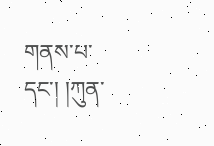གནས་པ་དང་། །ཀུན་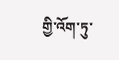གྱི་འོག་ཏུ་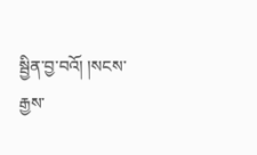སྦྱིན་བྱ་བའོ། །སངས་རྒྱས་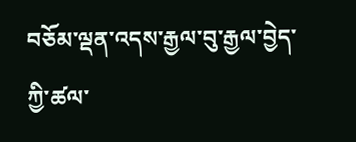བཅོམ་ལྡན་འདས་རྒྱལ་བུ་རྒྱལ་བྱེད་ཀྱི་ཚལ་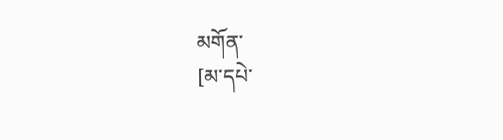མགོན་
[མ་དཔེ་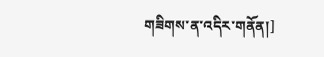གཟིགས་ན་འདིར་གནོན།]